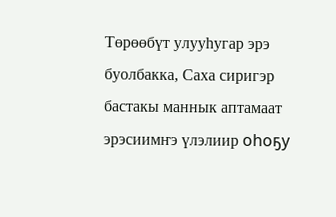Төрөөбүт улууһугар эрэ буолбакка, Саха сиригэр бастакы маннык аптамаат эрэсиимҥэ үлэлиир оһоҕу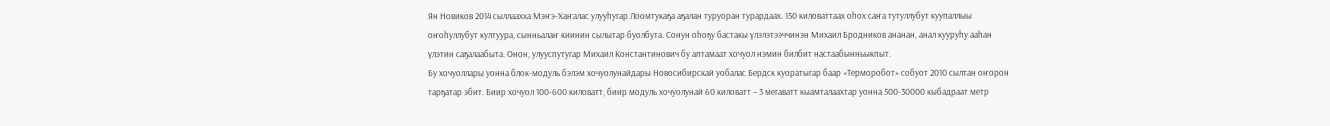Ян Новиков 2014 сыллаахха Мэҥэ-Хаҥалас улууһугар Лоомтукаҕа аҕалан туруоран турардаах. 150 киловаттаах оһох саҥа тутуллубут куупаллыы оҥоһуллубут култуура, сынньалаҥ киинин сылытар буолбута. Сонун оһоҕу бастакы үлэлэтээччинэн Михаил Бродников ананан, анал кууруһу ааһан үлэтин саҕалаабыта. Онон, улууспутугар Михаил Константинович бу аптамаат хочуол нэмин билбит настаабынньыкпыт.
Бу хочуоллары уонна блок-модуль бэлэм хочуолунайдары Новосибирскай уобалас Бердск куоратыгар баар «Терморобот» собуот 2010 сылтан оҥорон тарҕатар эбит. Биир хочуол 100-600 киловатт, биир модуль хочуолунай 60 киловатт – 3 мегаватт кыамталаахтар уонна 500-30000 кыбадраат метр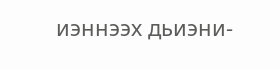иэннээх дьиэни-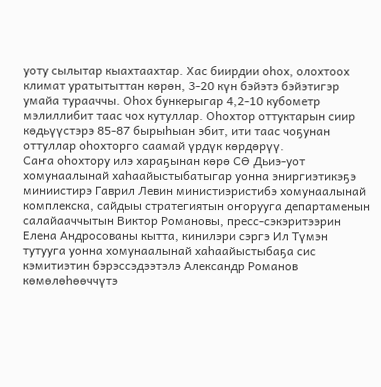уоту сылытар кыахтаахтар. Хас биирдии оһох, олохтоох климат уратытыттан көрөн, 3-20 күн бэйэтэ бэйэтигэр умайа турааччы. Оһох бункерыгар 4,2-10 кубометр мэлиллибит таас чох кутуллар. Оһохтор оттуктарын сиир көдьүүстэрэ 85-87 бырыһыан эбит, ити таас чоҕунан оттуллар оһохторго саамай үрдүк көрдөрүү.
Саҥа оһохтору илэ хараҕынан көрө СӨ Дьиэ-уот хомунаалынай хаһаайыстыбатыгар уонна эниргиэтикэҕэ миниистирэ Гаврил Левин министиэристибэ хомунаалынай комплекска, сайдыы стратегиятын оҥорууга департаменын салайааччытын Виктор Романовы, пресс-сэкэритээрин Елена Андросованы кытта, кинилэри сэргэ Ил Түмэн тутууга уонна хомунаалынай хаһаайыстыбаҕа сис кэмитиэтин бэрэссэдээтэлэ Александр Романов көмөлөһөөччүтэ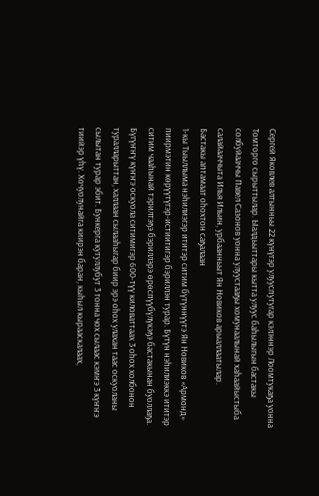Сергей Яковлев алтынньы 22 күнүгэр улууспутугар кэлэннэр Лоомтукаҕа уонна Томторго сырыттылар. Ыалдьыттары кытта улуус баһылыгын бастакы солбуйааччы Павел Сазонов уонна улуустааҕы хомунаалынай хаһаайыстыба салайааччыта Илья Ильин, урбаанньыт Ян Новиков арыаллаатылар.
Бастакы аптамаат оһохтон саҕалаан
1-кы Тыыллыма нэһилиэгэр ититэр ситим бүтүннүүтэ Ян Новиков «Армонд» пиирмэтин көрүүтүгэр-истиитигэр бэриллэн турар. Бүтүн нэһилиэккэ ититэр ситим чааһынай тэрилтэҕэ бэриллэрэ өрөспүүбүлүкэҕэ бастакынан буоллаҕа. Бүгүҥҥү күҥҥэ оскуола ситимигэр 600-түү киловаттаах 3 оһох холбонон туралларыттан, халлаан сылааһыгар биир эрэ оһох улахан таас оскуоланы сылытан турар эбит. Бункерга кутуллубут 3 тонна чох сылаас кэмҥэ 3 күҥҥэ тиийэр үһү. Хочуолунайга киирэн баран, кыһыл кырааскалаах,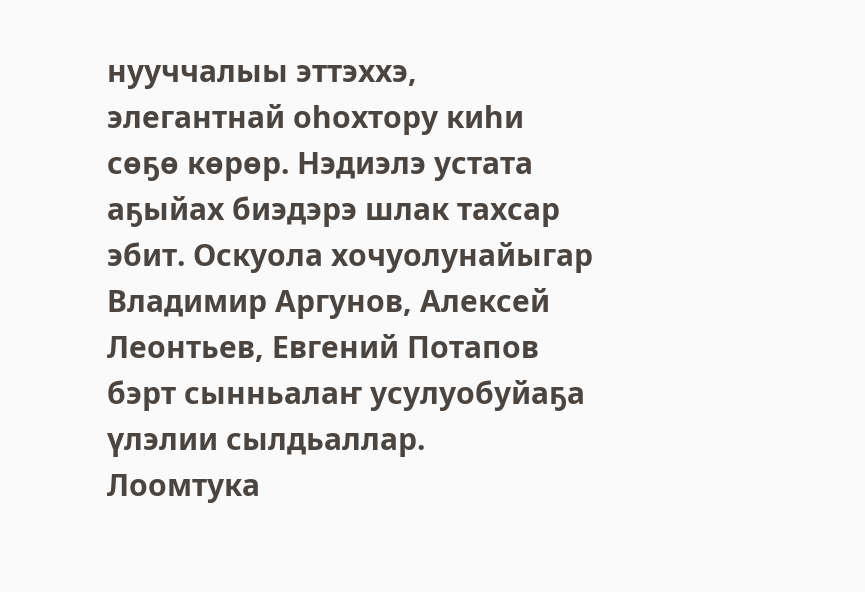нууччалыы эттэххэ, элегантнай оһохтору киһи сөҕө көрөр. Нэдиэлэ устата аҕыйах биэдэрэ шлак тахсар эбит. Оскуола хочуолунайыгар Владимир Аргунов, Алексей Леонтьев, Евгений Потапов бэрт сынньалаҥ усулуобуйаҕа үлэлии сылдьаллар.
Лоомтука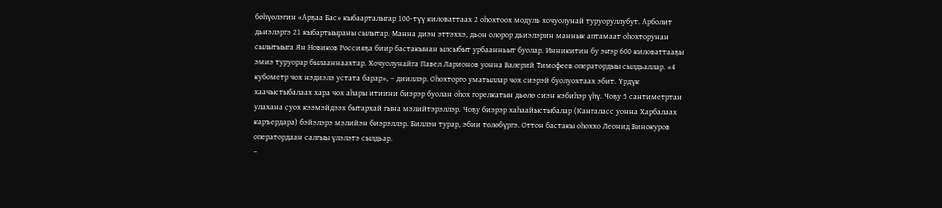бөһүөлэгин «Арҕаа Бас» кыбаарталыгар 100-түү киловаттаах 2 оһохтоох модуль хочуолунай туруоруллубут. Арболит дьиэлэргэ 21 кыбартыыраны сылытар. Манна диэн эттэххэ, дьон олорор дьиэлэрин маннык аптамаат оһохторунан сылытыыга Ян Новиков Россияҕа биир бастакынан ылсыбыт урбаанньыт буолар. Инникитин бу эҥэр 600 киловаттааҕы эмиэ туруорар былааннаахтар. Хочуолунайга Павел Ларионов уонна Валерий Тимофеев оператордыы сылдьаллар. «4 кубометр чох нэдиэлэ устата барар», ‒ дииллэр. Оһохторго уматыллар чох сиэрэй буолуохтаах эбит. Үрдүк хаачыстыбалаах хара чох аһары итиини биэрэр буолан оһох горелкатын дьөлө сиэн кэбиһэр үһү. Чоҕу 5 сантиметртан улахана суох кээмэйдээх бытархай гына мэлийтэрэллэр. Чоҕу биэрэр хаһаайыстыбалар (Кангаласс уонна Харбалаах каръердара) бэйэлэрэ мэлийэн биэрэллэр. Биллэн турар, эбии төлөбүргэ. Оттон бастакы оһоххо Леонид Винокуров оператордаан салгыы үлэлэтэ сылдьар.
‒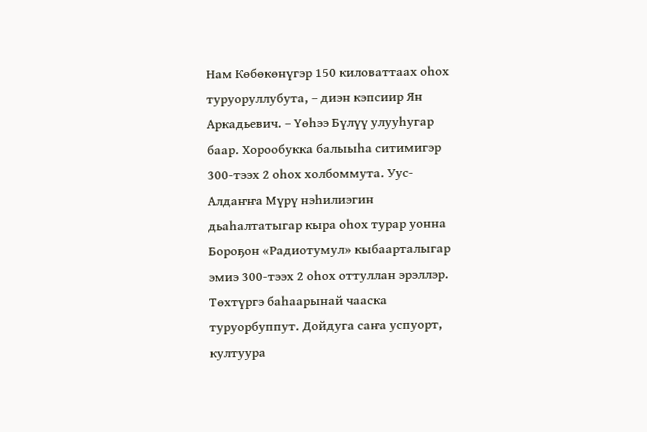Нам Көбөкөнүгэр 150 киловаттаах оһох туруоруллубута, ‒ диэн кэпсиир Ян Аркадьевич. ‒ Үөһээ Бүлүү улууһугар баар. Хорообукка балыыһа ситимигэр 300-тээх 2 оһох холбоммута. Уус-Алдаҥҥа Мүрү нэһилиэгин дьаһалтатыгар кыра оһох турар уонна Бороҕон «Радиотумул» кыбаарталыгар эмиэ 300-тээх 2 оһох оттуллан эрэллэр. Төхтүргэ баһаарынай чааска туруорбуппут. Дойдуга саҥа успуорт, култуура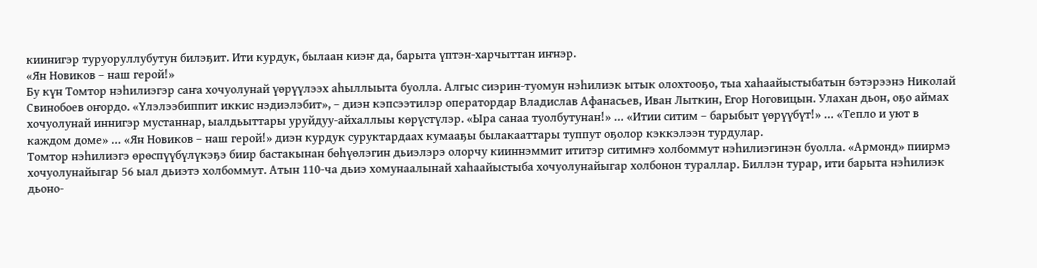киинигэр туруоруллубутун билэҕит. Ити курдук, былаан киэҥ да, барыта үптэн-харчыттан иҥнэр.
«Ян Новиков ‒ наш герой!»
Бу күн Томтор нэһилиэгэр саҥа хочуолунай үөрүүлээх аһыллыыта буолла. Алгыс сиэрин-туомун нэһилиэк ытык олохтооҕо, тыа хаһаайыстыбатын бэтэрээнэ Николай Свинобоев оҥордо. «Үлэлээбиппит иккис нэдиэлэбит», ‒ диэн кэпсээтилэр оператордар Владислав Афанасьев, Иван Лыткин, Егор Ноговицын. Улахан дьон, оҕо аймах хочуолунай иннигэр мустаннар, ыалдьыттары уруйдуу-айхаллыы көрүстүлэр. «Ыра санаа туолбутунан!» … «Итии ситим ‒ барыбыт үөрүүбүт!» … «Тепло и уют в каждом доме» … «Ян Новиков ‒ наш герой!» диэн курдук суруктардаах кумааҕы былакааттары туппут оҕолор кэккэлээн турдулар.
Томтор нэһилиэгэ өрөспүүбүлүкэҕэ биир бастакынан бөһүөлэгин дьиэлэрэ олорчу кииннэммит ититэр ситимҥэ холбоммут нэһилиэгинэн буолла. «Армонд» пиирмэ хочуолунайыгар 56 ыал дьиэтэ холбоммут. Атын 110-ча дьиэ хомунаалынай хаһаайыстыба хочуолунайыгар холбонон тураллар. Биллэн турар, ити барыта нэһилиэк дьоно-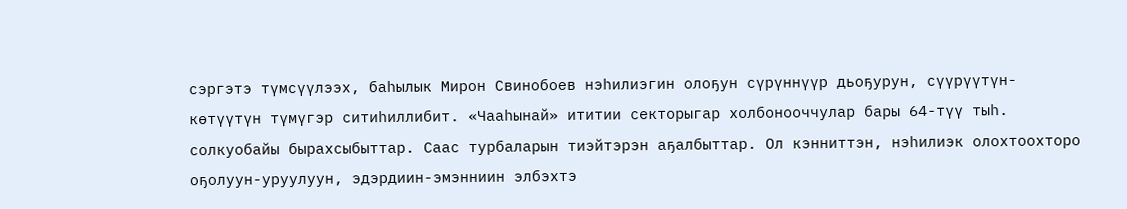сэргэтэ түмсүүлээх, баһылык Мирон Свинобоев нэһилиэгин олоҕун сүрүннүүр дьоҕурун, сүүрүүтүн-көтүүтүн түмүгэр ситиһиллибит. «Чааһынай» ититии секторыгар холбонооччулар бары 64-түү тыһ. солкуобайы бырахсыбыттар. Саас турбаларын тиэйтэрэн аҕалбыттар. Ол кэнниттэн, нэһилиэк олохтоохторо оҕолуун-уруулуун, эдэрдиин-эмэнниин элбэхтэ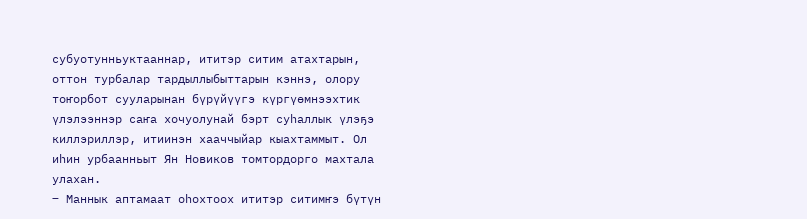субуотунньуктааннар, ититэр ситим атахтарын, оттон турбалар тардыллыбыттарын кэннэ, олору тоҥорбот сууларынан бүрүйүүгэ күргүөмнээхтик үлэлээннэр саҥа хочуолунай бэрт суһаллык үлэҕэ киллэриллэр, итиинэн хааччыйар кыахтаммыт. Ол иһин урбаанньыт Ян Новиков томтордорго махтала улахан.
‒ Маннык аптамаат оһохтоох ититэр ситимҥэ бүтүн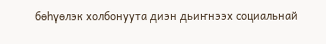бөһүөлэк холбонуута диэн дьиҥнээх социальнай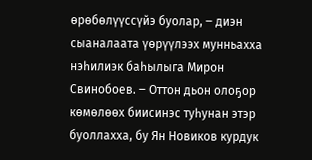өрөбөлүүссүйэ буолар, ‒ диэн сыаналаата үөрүүлээх мунньахха нэһилиэк баһылыга Мирон Свинобоев. ‒ Оттон дьон олоҕор көмөлөөх биисинэс туһунан этэр буоллахха, бу Ян Новиков курдук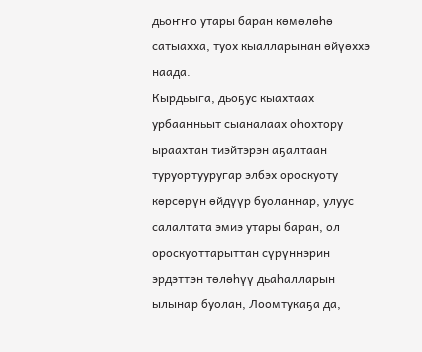дьоҥҥо утары баран көмөлөһө сатыахха, туох кыалларынан өйүөххэ наада.
Кырдьыга, дьоҕус кыахтаах урбаанньыт сыаналаах оһохтору ыраахтан тиэйтэрэн аҕалтаан туруортууругар элбэх ороскуоту көрсөрүн өйдүүр буоланнар, улуус салалтата эмиэ утары баран, ол ороскуоттарыттан сүрүннэрин эрдэттэн төлөһүү дьаһалларын ылынар буолан, Лоомтукаҕа да,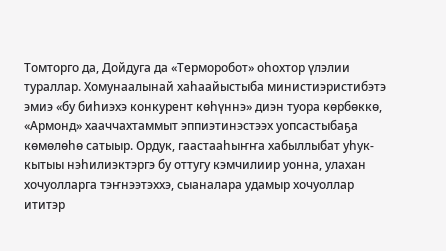Томторго да, Дойдуга да «Терморобот» оһохтор үлэлии тураллар. Хомунаалынай хаһаайыстыба министиэристибэтэ эмиэ «бу биһиэхэ конкурент көһүннэ» диэн туора көрбөккө, «Армонд» хааччахтаммыт эппиэтинэстээх уопсастыбаҕа көмөлөһө сатыыр. Ордук, гаастааһыҥҥа хабыллыбат уһук-кытыы нэһилиэктэргэ бу оттугу кэмчилиир уонна, улахан хочуолларга тэҥнээтэххэ, сыаналара удамыр хочуоллар ититэр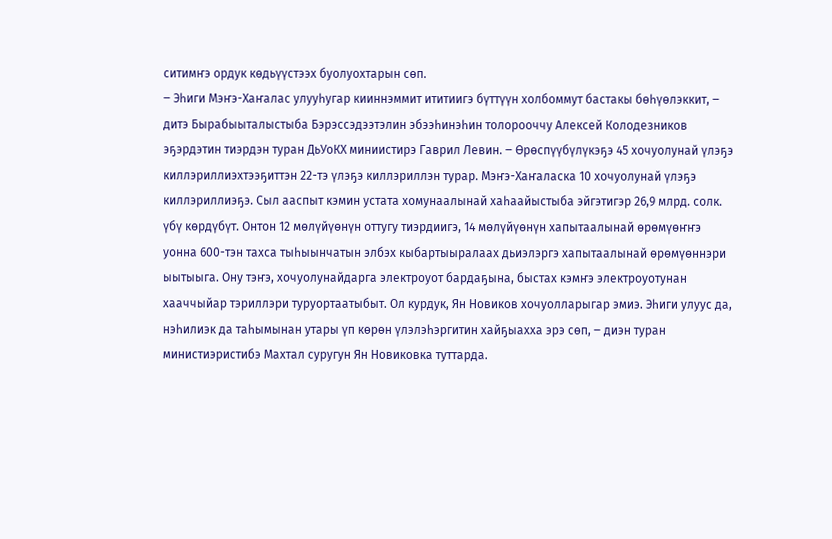ситимҥэ ордук көдьүүстээх буолуохтарын сөп.
‒ Эһиги Мэҥэ-Хаҥалас улууһугар кииннэммит ититиигэ бүттүүн холбоммут бастакы бөһүөлэккит, ‒ дитэ Бырабыыталыстыба Бэрэссэдээтэлин эбээһинэһин толорооччу Алексей Колодезников эҕэрдэтин тиэрдэн туран ДьУоКХ миниистирэ Гаврил Левин. ‒ Өрөспүүбүлүкэҕэ 45 хочуолунай үлэҕэ киллэриллиэхтээҕиттэн 22-тэ үлэҕэ киллэриллэн турар. Мэҥэ-Хаҥаласка 10 хочуолунай үлэҕэ киллэриллиэҕэ. Сыл ааспыт кэмин устата хомунаалынай хаһаайыстыба эйгэтигэр 26,9 млрд. солк. үбү көрдүбүт. Онтон 12 мөлүйүөнүн оттугу тиэрдиигэ, 14 мөлүйүөнүн хапытаалынай өрөмүөҥҥэ уонна 600-тэн тахса тыһыынчатын элбэх кыбартыыралаах дьиэлэргэ хапытаалынай өрөмүөннэри ыытыыга. Ону тэҥэ, хочуолунайдарга электроуот бардаҕына, быстах кэмҥэ электроуотунан хааччыйар тэриллэри туруортаатыбыт. Ол курдук, Ян Новиков хочуолларыгар эмиэ. Эһиги улуус да, нэһилиэк да таһымынан утары үп көрөн үлэлэһэргитин хайҕыахха эрэ сөп, ‒ диэн туран министиэристибэ Махтал суругун Ян Новиковка туттарда.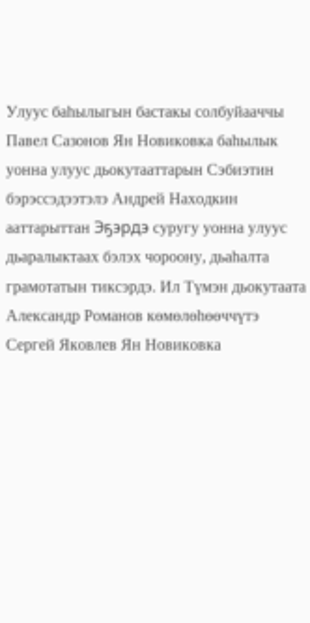Улуус баһылыгын бастакы солбуйааччы Павел Сазонов Ян Новиковка баһылык уонна улуус дьокутааттарын Сэбиэтин бэрэссэдээтэлэ Андрей Находкин ааттарыттан Эҕэрдэ суругу уонна улуус дьаралыктаах бэлэх чороону, дьаһалта грамотатын тиксэрдэ. Ил Түмэн дьокутаата Александр Романов көмөлөһөөччүтэ Сергей Яковлев Ян Новиковка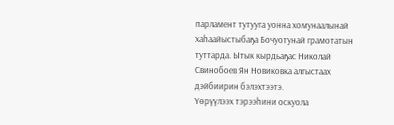парламент тутууга уонна хомунаалынай хаһаайыстыбаҕа Бочуотунай грамотатын туттарда. Ытык кырдьаҕас Николай Свинобоев Ян Новиковка алгыстаах дэйбиирин бэлэхтээтэ.
Үөрүүлээх тэрээһини оскуола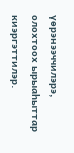үөрэнээччилэрэ, олохтоох ырыаһыттар киэргэттилэр.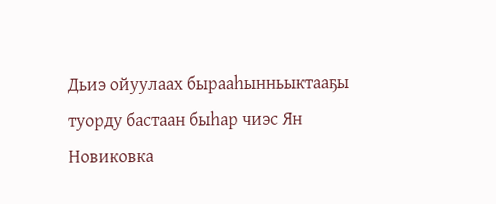Дьиэ ойуулаах бырааһынньыктааҕы туорду бастаан быһар чиэс Ян Новиковка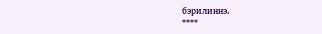бэрилиннэ.
****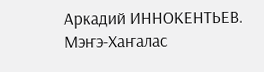Аркадий ИННОКЕНТЬЕВ.
Мэҥэ-Хаҥалас